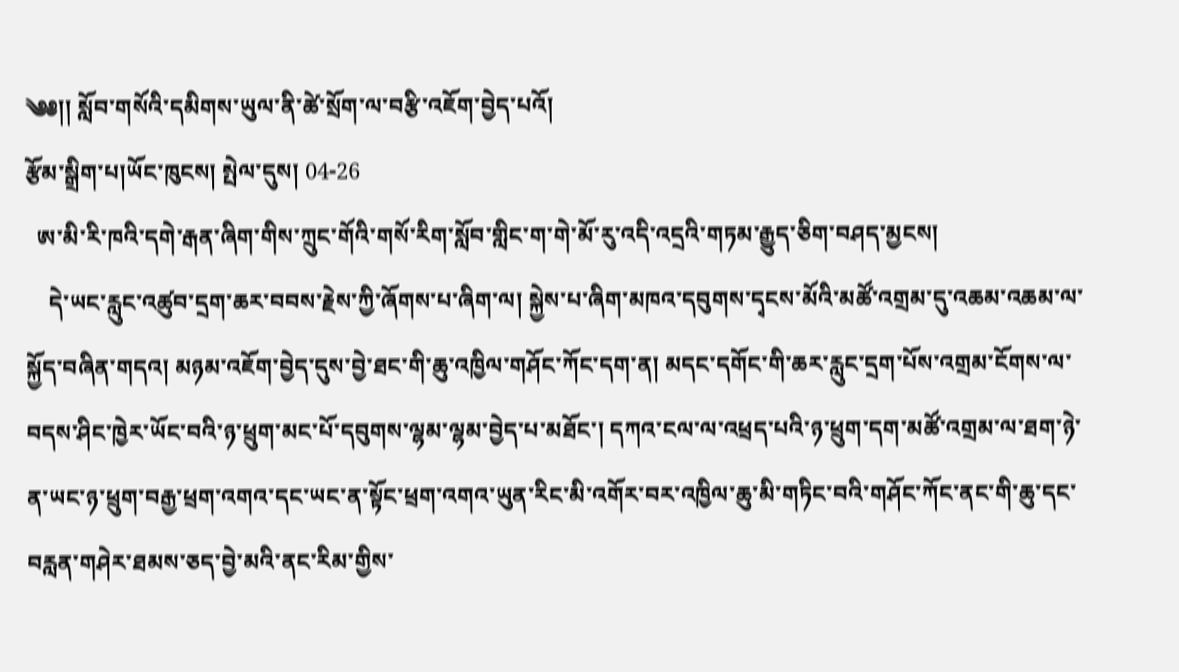༄༅།། སློབ་གསོའི་དམིགས་ཡུལ་ནི་ཚེ་སྲོག་ལ་བརྩི་འཇོག་བྱེད་པའོ།
རྩོམ་སྒྲིག་པ།ཡོང་ཁུངས། སྤེལ་དུས། 04-26
  ཨ་མི་རི་ཁའི་དགེ་རྒན་ཞིག་གིས་ཀྲུང་གོའི་གསོ་རིག་སློབ་གླིང་ག་གེ་མོ་རུ་འདི་འདྲའི་གཏམ་རྒྱུད་ཅིག་བཤད་མྱངས།
    དེ་ཡང་རླུང་འཚུབ་དྲག་ཆར་བབས་རྗེས་ཀྱི་ཞོགས་པ་ཞིག་ལ། སྐྱེས་པ་ཞིག་མཁའ་དབུགས་དྭངས་མོའི་མཚོ་འགྲམ་དུ་འཆམ་འཆམ་ལ་སྐྱོད་བཞིན་གདའ། མཉམ་འཇོག་བྱེད་དུས་བྱེ་ཐང་གི་ཆུ་འཁྱིལ་གཤོང་ཀོང་དག་ན། མདང་དགོང་གི་ཆར་རླུང་དྲག་པོས་འགྲམ་ངོགས་ལ་བདས་ཤིང་ཁྱེར་ཡོང་བའི་ཉ་ཕྲུག་མང་པོ་དབུགས་ལྷམ་ལྷམ་བྱེད་པ་མཐོང་། དཀའ་ངལ་ལ་འཕྲད་པའི་ཉ་ཕྲུག་དག་མཚོ་འགྲམ་ལ་ཐག་ཉེ་ན་ཡང་ཉ་ཕྲུག་བརྒྱ་ཕྲག་འགའ་དང་ཡང་ན་སྟོང་ཕྲག་འགའ་ཡུན་རིང་མི་འགོར་བར་འཁྱིལ་ཆུ་མི་གཏིང་བའི་གཤོང་ཀོང་ནང་གི་ཆུ་དང་བརླན་གཤེར་ཐམས་ཅད་བྱེ་མའི་ནང་རིམ་གྱིས་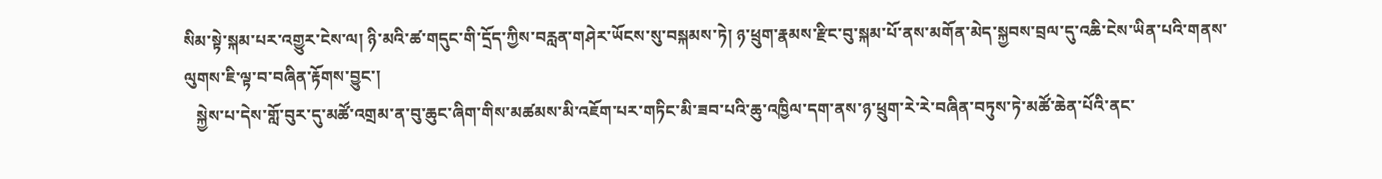སིམ་སྟེ་སྐམ་པར་འགྱུར་ངེས་ལ། ཉི་མའི་ཚ་གདུང་གི་དྲོད་ཀྱིས་བརླན་གཤེར་ཡོངས་སུ་བསྐམས་ཏེ། ཉ་ཕྲུག་རྣམས་རྫིང་བུ་སྐམ་པོ་ནས་མགོན་མེད་སྐྱབས་བྲལ་དུ་འཆི་ངེས་ཡིན་པའི་གནས་ལུགས་ཇི་ལྟ་བ་བཞིན་རྟོགས་བྱུང་།
   སྐྱེས་པ་དེས་གློ་བུར་དུ་མཚོ་འགྲམ་ན་བུ་ཆུང་ཞིག་གིས་མཚམས་མི་འཇོག་པར་གཏིང་མི་ཟབ་པའི་ཆུ་འཁྱིལ་དག་ནས་ཉ་ཕྲུག་རེ་རེ་བཞིན་བཏུས་ཏེ་མཚོ་ཆེན་པོའི་ནང་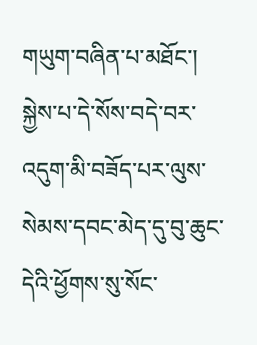གཡུག་བཞིན་པ་མཐོང་།
སྐྱེས་པ་དེ་སོས་བདེ་བར་འདུག་མི་བཟོད་པར་ལུས་སེམས་དབང་མེད་དུ་བུ་ཆུང་དེའི་ཕྱོགས་སུ་སོང་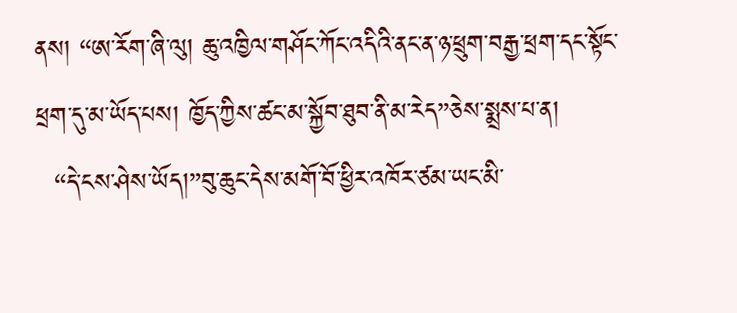ནས། “ཨ་རོག་ཞི་ལུ། ཆུ་འཁྱིལ་གཤོང་ཀོང་འདིའི་ནང་ན་ཉ་ཕྲུག་བརྒྱ་ཕྲག་དང་སྟོང་ཕྲག་དུ་མ་ཡོད་པས། ཁྱོད་ཀྱིས་ཚང་མ་སྐྱོབ་ཐུབ་ནི་མ་རེད”ཅེས་སྨྲས་པ་ན།
  “དེ་ངས་ཤེས་ཡོད།”བུ་ཆུང་དེས་མགོ་བོ་ཕྱིར་འཁོར་ཙམ་ཡང་མི་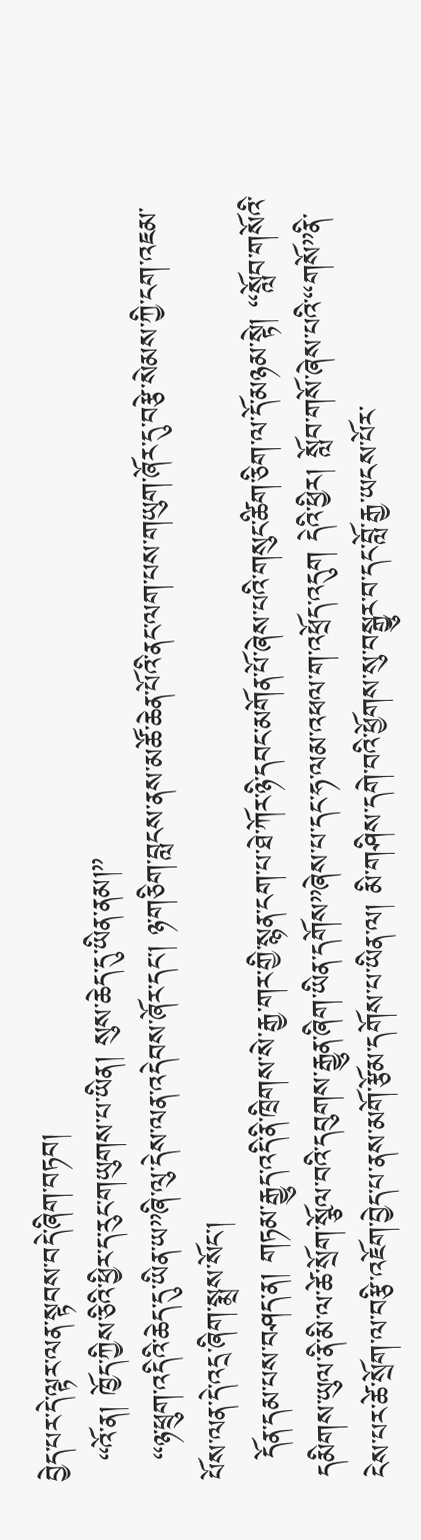བྱེད་པར་དེ་ལྟར་ལན་སྟབས་བདེ་ཞིག་བཏབ།
  “འོ་ན། ཁྱོད་ཀྱིས་ཅིའི་ཕྱིར་ད་རུང་གཡུགས་པ་ཡིན། སུས་ཆེད་དུ་ཡིན་ནམ།”
  “ཉ་ཕྲུག་འདིའི་ཆེད་དུ་ཡིན་ཡ”ཞི་ལུ་དེས་ལན་འདེབས་ཞོར་དང་། ཉ་གཅིག་བླངས་ནས་མཚོ་ཆེན་པོའི་ནང་ལག་པས་གཡུག་ཞོར་དུ་བརྩེ་སེམས་ཀྱི་ངག་འཇམ་པོས་ལན་དེ་འདྲ་ཞིག་སྨྲས་སོང་།
  དོན་དམ་པས་བཤད་ན། གཏམ་རྒྱུད་འདི་ནི་ཁྲིགས་སེ་རྒྱ་གར་གྱི་སྙན་ངག་པ་ཐེ་ཀོར་ཉི་དབང་མགོན་པོ་ཞེས་པའི་གསུང་ཚིག་ཅིག་ལ་དོ་མཉམ་སྟེ། “སློབ་གསོའི་དམིགས་ཡུལ་ནི་མི་ལ་ཚེ་སྲོག་སྩོལ་བའི་དབུགས་རྒྱུན་ཞིག་ཡིན་དགོས”ཞེས་པ་དང་ཧ་ལམ་འཕལ་ག་འཕྲོད་འདུག དེའི་ཕྱིར། སློབ་གསོ་ཞེས་པའི་“གསོ”ནི་ངེས་པར་ཚེ་སྲོག་ལ་བརྩི་འཇོག་བྱེད་པ་ནས་མགོ་རྩོམ་དགོས་པ་ཡིན་ལ། མི་གཤིས་དགེ་བའི་ཕྱོགས་སུ་བསྒྱུར་བ་དང་བློ་རྒྱ་ཡངས་པོར་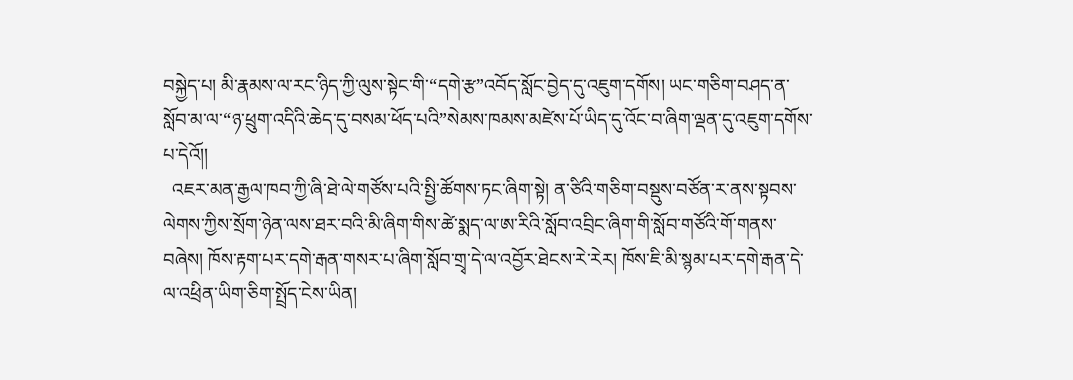བསྐྱེད་པ། མི་རྣམས་ལ་རང་ཉིད་ཀྱི་ལུས་སྟེང་གི་“དགེ་རྩ”འབོད་སློང་བྱེད་དུ་འཇུག་དགོས། ཡང་གཅིག་བཤད་ན་སློབ་མ་ལ་“ཉ་ཕྲུག་འདིའི་ཆེད་དུ་བསམ་ཕོད་པའི”སེམས་ཁམས་མཛེས་པོ་ཡིད་དུ་འོང་བ་ཞིག་ལྡན་དུ་འཇུག་དགོས་པ་དེའོ།།
  འཇར་མན་རྒྱལ་ཁབ་ཀྱི་ཞི་ཐེ་ལེ་གཙོས་པའི་སྤྱི་ཚོགས་ཏང་ཞིག་སྟེ། ན་ཙིའི་གཅིག་བསྡུས་བཙོན་ར་ནས་སྟབས་ལེགས་ཀྱིས་སྲོག་ཉེན་ལས་ཐར་བའི་མི་ཞིག་གིས་ཚེ་སྨད་ལ་ཨ་རིའི་སློབ་འབྲིང་ཞིག་གི་སློབ་གཙོའི་གོ་གནས་བཞེས། ཁོས་རྟག་པར་དགེ་རྒན་གསར་པ་ཞིག་སློབ་གྲྭ་དེ་ལ་འབྱོར་ཐེངས་རེ་རེར། ཁོས་ཇི་མི་སྙམ་པར་དགེ་རྒན་དེ་ལ་འཕྲིན་ཡིག་ཅིག་སྤྲོད་ངེས་ཡིན།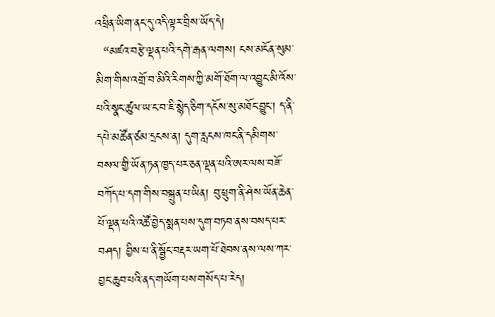འཕྲིན་ཡིག་ནང་དུ་འདི་ལྟར་བྲིས་ཡོད་དེ།
  “མཛའ་བརྩེ་ལྡན་པའི་དགེ་རྒན་ལགས། ངས་མངོན་སུམ་མིག་གིས་འགྲོ་བ་མིའི་རིགས་ཀྱི་མགོ་ཐོག་ལ་འབྱུང་མི་འོས་པའི་སྣང་ཚུལ་ཡ་ང་བ་ཇི་སྙེད་ཅིག་དངོས་སུ་མཐོང་བྱུང་། ད་ནི་དཔེ་མཚོན་ཙམ་དྲངས་ན། དུག་རླངས་ཁང་ནི་དམིགས་བསལ་གྱི་ཡོན་ཏན་ཁྱད་པར་ཅན་ལྡན་པའི་ཨར་ལས་བཟོ་བཀོད་པ་དག་གིས་བསྐྲུན་པ་ཡིན། བུ་ཕྲུག་ནི་ཤེས་ཡོན་ཆེན་པོ་ལྡན་པའི་འཚོ་བྱེད་སྨན་པས་དུག་བཏབ་ནས་བསད་པར་བཤད། བྱིས་པ་ནི་སྦྱོང་བརྡར་ཡག་པོ་ཐེབས་ནས་ལས་ཀར་བྱང་ཆུབ་པའི་ནད་གཡོག་པས་གསོད་པ་རེད།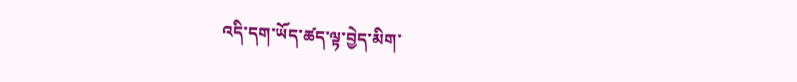འདི་དག་ཡོད་ཚད་ལྟ་བྱེད་མིག་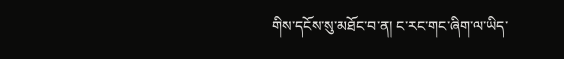གིས་དངོས་སུ་མཐོང་བ་ན། ང་རང་གང་ཞིག་ལ་ཡིད་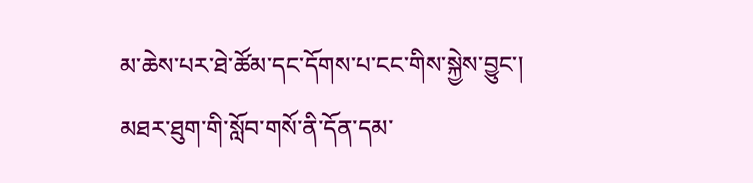མ་ཆེས་པར་ཐེ་ཚོམ་དང་དོགས་པ་ངང་གིས་སྐྱེས་བྱུང་། མཐར་ཐུག་གི་སློབ་གསོ་ནི་དོན་དམ་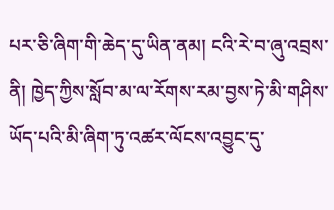པར་ཅི་ཞིག་གི་ཆེད་དུ་ཡིན་ནམ། ངའི་རེ་བ་ཞུ་འབྲས་ནི། ཁྱེད་ཀྱིས་སློབ་མ་ལ་རོགས་རམ་བྱས་ཏེ་མི་གཤིས་ཡོད་པའི་མི་ཞིག་ཏུ་འཚར་ལོངས་འབྱུང་དུ་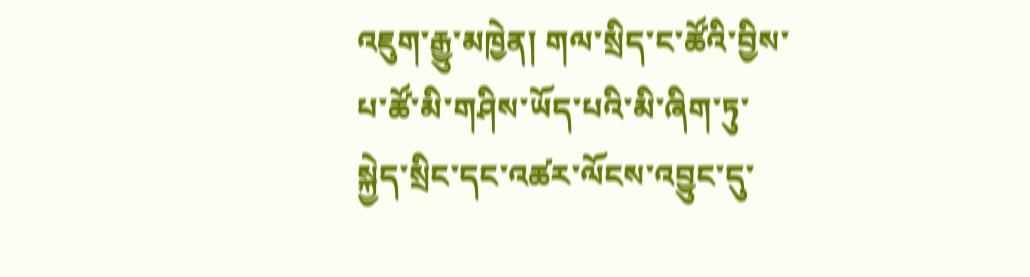འཇུག་རྒྱུ་མཁྱེན། གལ་སྲིད་ང་ཚོའི་བྱིས་པ་ཚོ་མི་གཤིས་ཡོད་པའི་མི་ཞིག་ཏུ་སྐྱེད་སྲིང་དང་འཚར་ལོངས་འབྱུང་དུ་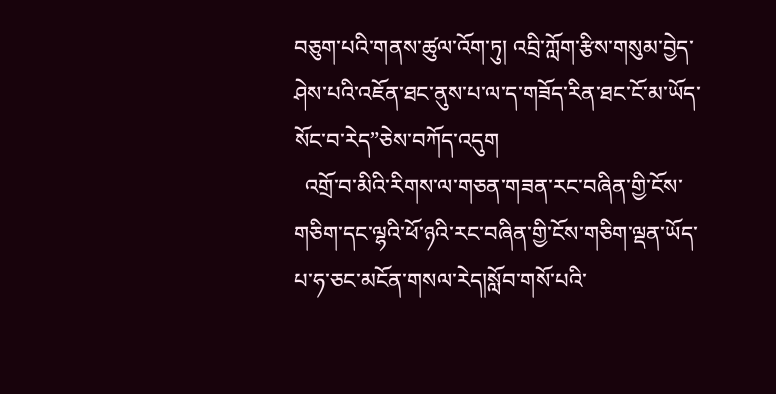བཅུག་པའི་གནས་ཚུལ་འོག་ཏུ། འབྲི་ཀློག་རྩིས་གསུམ་བྱེད་ཤེས་པའི་འཇོན་ཐང་ནུས་པ་ལ་ད་གཟོད་རིན་ཐང་ངོ་མ་ཡོད་སོང་བ་རེད”ཅེས་བཀོད་འདུག
  འགྲོ་བ་མིའི་རིགས་ལ་གཅན་གཟན་རང་བཞིན་གྱི་ངོས་གཅིག་དང་ལྷའི་ཕོ་ཉའི་རང་བཞིན་གྱི་ངོས་གཅིག་ལྡན་ཡོད་པ་ཧ་ཅང་མངོན་གསལ་རེད།སློབ་གསོ་པའི་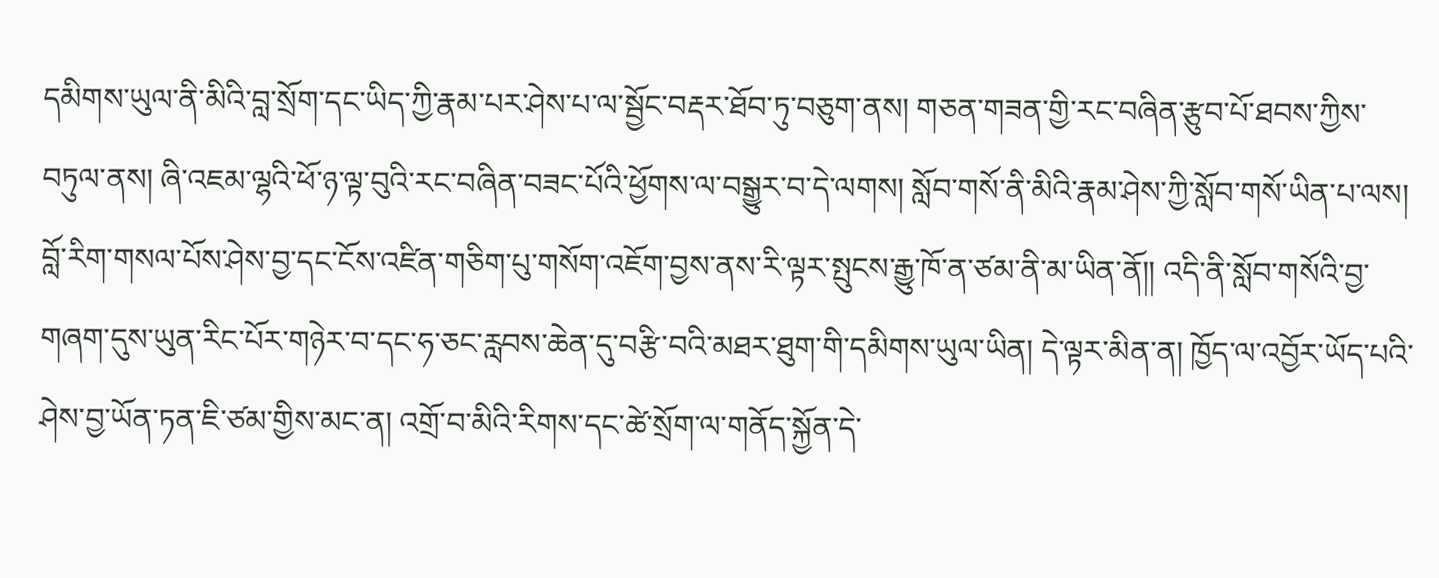དམིགས་ཡུལ་ནི་མིའི་བླ་སྲོག་དང་ཡིད་ཀྱི་རྣམ་པར་ཤེས་པ་ལ་སྦྱོང་བརྡར་ཐོབ་ཏུ་བཅུག་ནས། གཅན་གཟན་གྱི་རང་བཞིན་རྩུབ་པོ་ཐབས་ཀྱིས་བཏུལ་ནས། ཞི་འཇམ་ལྷའི་ཕོ་ཉ་ལྟ་བུའི་རང་བཞིན་བཟང་པོའི་ཕྱོགས་ལ་བསྒྱུར་བ་དེ་ལགས། སློབ་གསོ་ནི་མིའི་རྣམ་ཤེས་ཀྱི་སློབ་གསོ་ཡིན་པ་ལས། བློ་རིག་གསལ་པོས་ཤེས་བྱ་དང་ངོས་འཛིན་གཅིག་པུ་གསོག་འཇོག་བྱས་ནས་རི་ལྟར་སྤུངས་རྒྱུ་ཁོ་ན་ཙམ་ནི་མ་ཡིན་ནོ།། འདི་ནི་སློབ་གསོའི་བྱ་གཞག་དུས་ཡུན་རིང་པོར་གཉེར་བ་དང་ཧ་ཅང་རླབས་ཆེན་དུ་བརྩི་བའི་མཐར་ཐུག་གི་དམིགས་ཡུལ་ཡིན། དེ་ལྟར་མིན་ན། ཁྱོད་ལ་འབྱོར་ཡོད་པའི་ཤེས་བྱ་ཡོན་ཏན་ཇི་ཙམ་གྱིས་མང་ན། འགྲོ་བ་མིའི་རིགས་དང་ཚེ་སྲོག་ལ་གནོད་སྐྱོན་དེ་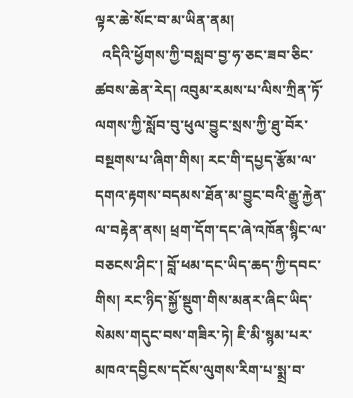ལྟར་ཆེ་སོང་བ་མ་ཡིན་ནམ།
  འདིའི་ཕྱོགས་ཀྱི་བསླབ་བྱ་ཧ་ཅང་ཟབ་ཅིང་ཚབས་ཆེན་རེད། འབུམ་རམས་པ་ལིས་ཀྲིན་ཏོ་ལགས་ཀྱི་སློབ་བུ་ཕུལ་བྱུང་སྲས་ཀྱི་ཐུ་བོར་བསྔགས་པ་ཞིག་གིས། རང་གི་དཔྱད་རྩོམ་ལ་དགའ་རྟགས་བདམས་ཐོན་མ་བྱུང་བའི་རྒྱུ་རྐྱེན་ལ་བརྟེན་ནས། ཕྲག་དོག་དང་ཞེ་འཁོན་སྙིང་ལ་བཅངས་ཤིང་། བློ་ཕམ་དང་ཡིད་ཆད་ཀྱི་དབང་གིས། རང་ཉིད་སྐྱོ་སྡུག་གིས་མནར་ཞིང་ཡིད་སེམས་གདུང་བས་གཟིར་ཏེ། ཇི་མི་སྙམ་པར་མཁའ་དབྱིངས་དངོས་ལུགས་རིག་པ་སྨྲ་བ་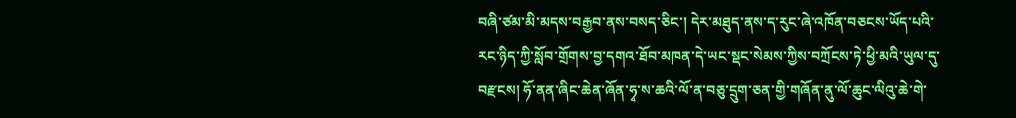བཞི་ཙམ་མི་མདས་བརྒྱབ་ནས་བསད་ཅིང་། དེར་མཐུད་ནས་ད་རུང་ཞེ་འཁོན་བཅངས་ཡོད་པའི་རང་ཉིད་ཀྱི་སློབ་གྲོགས་བྱ་དགའ་ཐོབ་མཁན་དེ་ཡང་སྡང་སེམས་ཀྱིས་བཀྲོངས་ཏེ་ཕྱི་མའི་ཡུལ་དུ་བརྫངས། ཧོ་ནན་ཞིང་ཆེན་ཞོན་ཧྭ་ས་ཆའི་ལོ་ན་བཅུ་དྲུག་ཅན་གྱི་གཞོན་ནུ་ལོ་ཆུང་ལིའུ་ཆེ་གེ་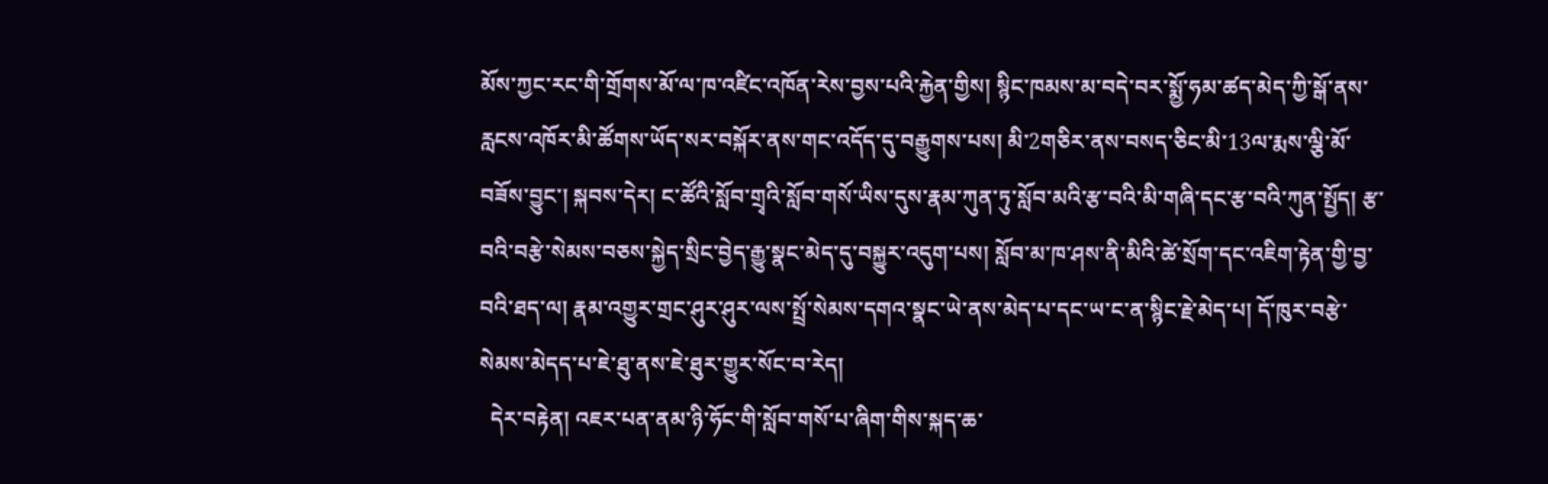མོས་ཀྱང་རང་གི་གྲོགས་མོ་ལ་ཁ་འཛིང་འཁོན་རེས་བྱས་པའི་རྐྱེན་གྱིས། སྙིང་ཁམས་མ་བདེ་བར་སྨྱོ་ཧམ་ཚད་མེད་ཀྱི་སྒོ་ནས་རླངས་འཁོར་མི་ཚོགས་ཡོད་སར་བསྐོར་ནས་གང་འདོད་དུ་བརྒྱུགས་པས། མི་2གཅིར་ནས་བསད་ཅིང་མི་13ལ་རྨས་ལྕི་མོ་བཟོས་བྱུང་། སྐབས་དེར། ང་ཚོའི་སློབ་གྲྭའི་སློབ་གསོ་ཡིས་དུས་རྣམ་ཀུན་ཏུ་སློབ་མའི་རྩ་བའི་མི་གཞི་དང་རྩ་བའི་ཀུན་སྤྱོད། རྩ་བའི་བརྩེ་སེམས་བཅས་སྐྱེད་སྲིང་བྱེད་རྒྱུ་སྣང་མེད་དུ་བསྐྱུར་འདུག་པས། སློབ་མ་ཁ་ཤས་ནི་མིའི་ཚེ་སྲོག་དང་འཇིག་རྟེན་གྱི་བྱ་བའི་ཐད་ལ། རྣམ་འགྱུར་གྲང་ཤུར་ཤུར་ལས་སྤྲོ་སེམས་དགའ་སྣང་ཡེ་ནས་མེད་པ་དང་ཡ་ང་ན་སྙིང་རྗེ་མེད་པ། དོ་ཁུར་བརྩེ་སེམས་མེདད་པ་ཇེ་ཐུ་ནས་ཇེ་ཐུར་གྱུར་སོང་བ་རེད།
  དེར་བརྟེན། འཇར་པན་ནམ་ཉི་ཧོང་གི་སློབ་གསོ་པ་ཞིག་གིས་སྐད་ཆ་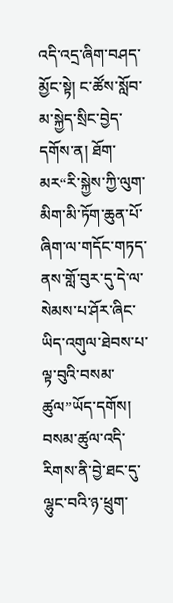འདི་འདྲ་ཞིག་བཤད་མྱོང་སྟེ། ང་ཚོས་སློབ་མ་སྐྱེད་སྲིང་བྱེད་དགོས་ན། ཐོག་མར“རི་སྐྱེས་ཀྱི་ལུག་མིག་མི་ཏོག་ཆུན་པོ་ཞིག་ལ་གདོང་གཏད་ནས་གློ་བུར་དུ་དེ་ལ་སེམས་པ་ཤོར་ཞིང་ཡིད་འགུལ་ཐེབས་པ་ལྟ་བུའི་བསམ་ཚུལ”ཡོད་དགོས། བསམ་ཚུལ་འདི་རིགས་ནི་བྱེ་ཐང་དུ་ལྷུང་བའི་ཉ་ཕྲུག་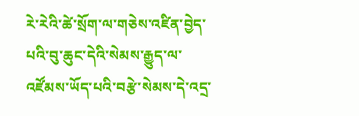རེ་རེའི་ཚེ་སྲོག་ལ་གཅེས་འཛིན་བྱེད་པའི་བུ་ཆུང་དེའི་སེམས་རྒྱུད་ལ་འཛོམས་ཡོད་པའི་བརྩེ་སེམས་དེ་འདྲ་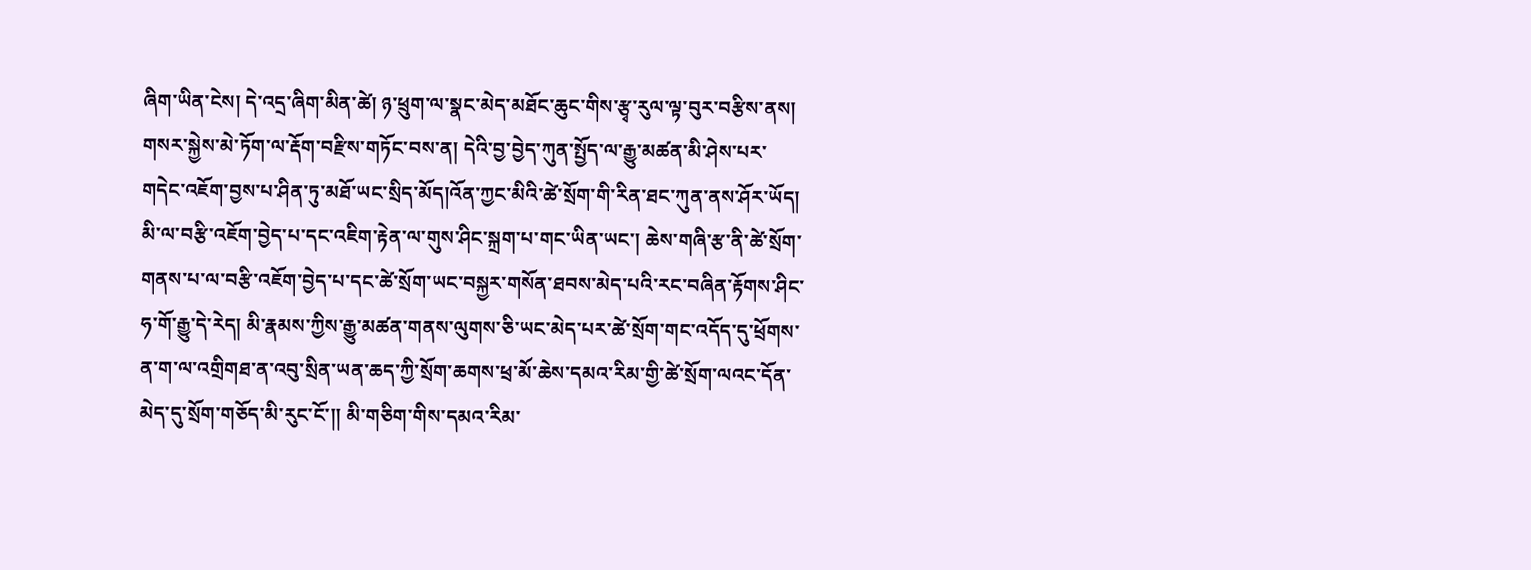ཞིག་ཡིན་ངེས། དེ་འདྲ་ཞིག་མིན་ཚེ། ཉ་ཕྲུག་ལ་སྣང་མེད་མཐོང་ཆུང་གིས་རྩྭ་རུལ་ལྟ་བུར་བརྩིས་ནས། གསར་སྐྱེས་མེ་ཏོག་ལ་རྡོག་བརྫིས་གཏོང་བས་ན། དེའི་བྱ་བྱེད་ཀུན་སྤྱོད་ལ་རྒྱུ་མཚན་མི་ཤེས་པར་གདེང་འཇོག་བྱས་པ་ཤིན་ཏུ་མཐོ་ཡང་སྲིད་མོད།འོན་ཀྱང་མིའི་ཚེ་སྲོག་གི་རིན་ཐང་ཀུན་ནས་ཤོར་ཡོད། མི་ལ་བརྩི་འཇོག་བྱེད་པ་དང་འཇིག་རྟེན་ལ་གུས་ཤིང་སྐྲག་པ་གང་ཡིན་ཡང་། ཆེས་གཞི་རྩ་ནི་ཚེ་སྲོག་གནས་པ་ལ་བརྩི་འཇོག་བྱེད་པ་དང་ཚེ་སྲོག་ཡང་བསྐྱར་གསོན་ཐབས་མེད་པའི་རང་བཞིན་རྟོགས་ཤིང་ཧ་གོ་རྒྱུ་དེ་རེད། མི་རྣམས་ཀྱིས་རྒྱུ་མཚན་གནས་ལུགས་ཅི་ཡང་མེད་པར་ཚེ་སྲོག་གང་འདོད་དུ་ཕྲོགས་ན་ག་ལ་འགྲིགཐ་ན་འབུ་སྲིན་ཡན་ཆད་ཀྱི་སྲོག་ཆགས་ཕྲ་མོ་ཆེས་དམའ་རིམ་གྱི་ཚེ་སྲོག་ལའང་དོན་མེད་དུ་སྲོག་གཅོད་མི་རུང་ངོ་།། མི་གཅིག་གིས་དམའ་རིམ་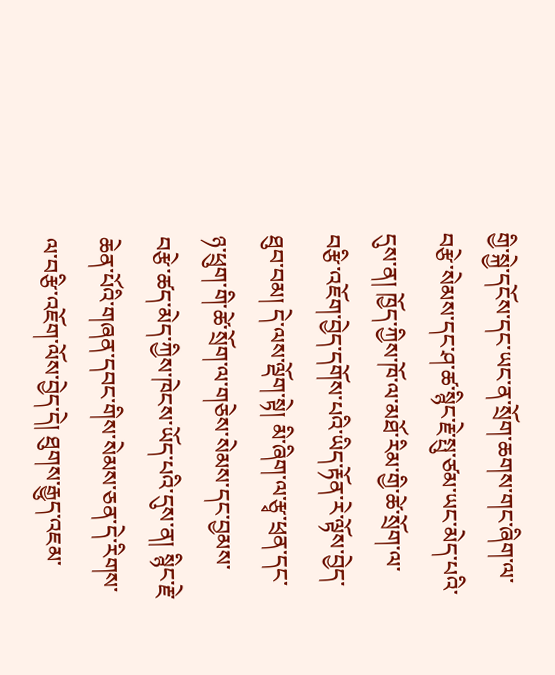གྱི་སྐྱེ་དངོས་དང་ཡང་ན་སྲོག་ཆགས་གང་ཞིག་ལ་བརྩེ་སེམས་དང་ཤ་ཚ་སྙིང་རྗེ་སྤུ་ཙམ་ཡང་མེད་པའི་དུས་ན། ཁྱོད་ཀྱིས་ཁོ་ལ་མཐོ་རིམ་གྱི་ཚེ་སྲོག་ལ་བརྩི་འཇོག་བྱེད་དགོས་པའི་ཡིད་རྟོན་རེ་ལྟོས་བྱེད་ཐུབ་བམ། དེ་ལས་ལྡོག་སྟེ། མི་ཞིག་ལ་རྩྭ་ཕྲན་དང་ཉ་ཕྲུག་གི་ཚེ་སྲོག་ལ་གཅེས་སེམས་དང་བྱམས་བརྩེ་ཚད་མེད་ཀྱིས་ཁེངས་ཡོད་པའི་དུས་ན། སྙིང་རྗེ་ཆེན་པོའི་གཞན་དབང་གིས་སེམས་ཅན་དེ་རིགས་ལ་བརྩི་འཇོག་ལོས་བྱེད་དེ། ཐུགས་རྒྱུད་འཇམ་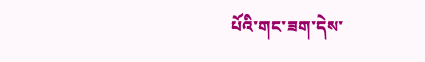པོའི་གང་ཟག་དེས་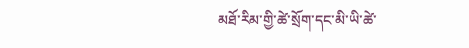མཐོ་རིམ་གྱི་ཚེ་སྲོག་དང་མི་ཡི་ཚེ་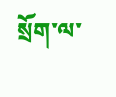སྲོག་ལ་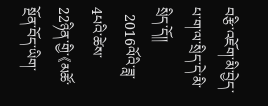བརྩི་འཇོག་མི་བྱེད་པ་ག་ལ་སྲིད་དེ་མི་སྲིད་དོ།།
  2016ལོའི་ཟླ་4པའི་ཚེས་22ཉིན་གྱི་《མཚོ་སྔོན་བོད་ཡིག་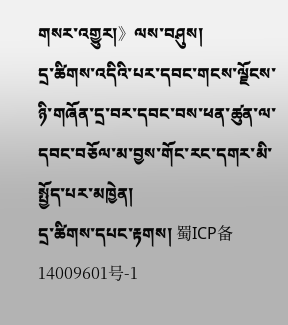གསར་འགྱུར།》ལས་བཤུས།
དྲ་ཚིགས་འདིའི་པར་དབང་གངས་ལྗོངས་ཉི་གཞོན་དྲ་བར་དབང་བས་ཕན་ཚུན་ལ་དབང་བཅོལ་མ་བྱས་གོང་རང་དགར་མི་སྤྱོད་པར་མཁྱེན།
དྲ་ཚིགས་དཔང་རྟགས། 蜀ICP备14009601号-1